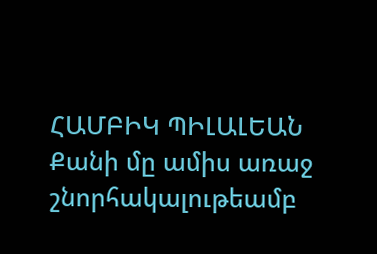ՀԱՄԲԻԿ ՊԻԼԱԼԵԱՆ
Քանի մը ամիս առաջ շնորհակալութեամբ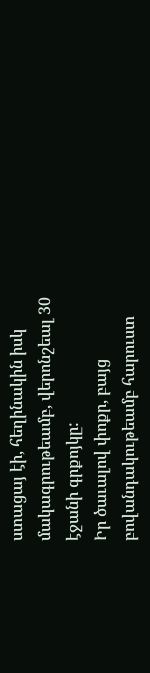ստացայ էի, հեղինակին իսկ մակագրութեամբ, վերոնշեալ 30 էջանի գրքոյկը:
Իր ծաւալով փոքր, բայց բովանդակութեամբ հարուստ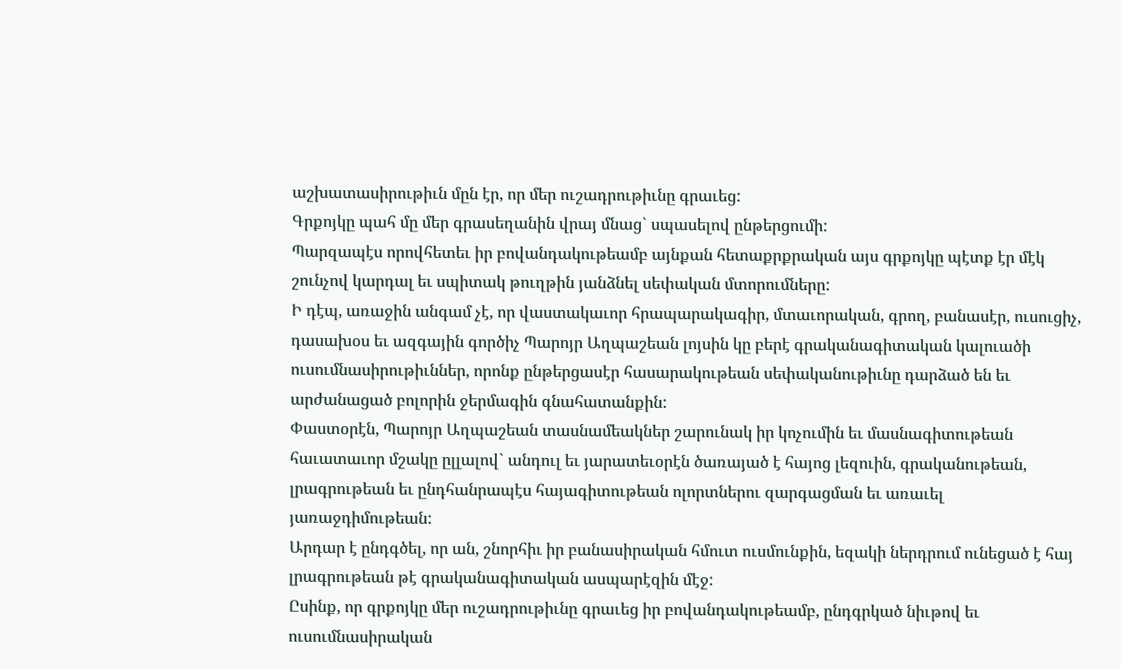աշխատասիրութիւն մըն էր, որ մեր ուշադրութիւնը գրաւեց:
Գրքոյկը պահ մը մեր գրասեղանին վրայ մնաց` սպասելով ընթերցումի:
Պարզապէս որովհետեւ իր բովանդակութեամբ այնքան հետաքրքրական այս գրքոյկը պէտք էր մէկ շունչով կարդալ եւ սպիտակ թուղթին յանձնել սեփական մտորումները:
Ի դէպ, առաջին անգամ չէ, որ վաստակաւոր հրապարակագիր, մտաւորական, գրող, բանասէր, ուսուցիչ, դասախօս եւ ազգային գործիչ Պարոյր Աղպաշեան լոյսին կը բերէ գրականագիտական կալուածի ուսումնասիրութիւններ, որոնք ընթերցասէր հասարակութեան սեփականութիւնը դարձած են եւ արժանացած բոլորին ջերմագին գնահատանքին:
Փաստօրէն, Պարոյր Աղպաշեան տասնամեակներ շարունակ իր կոչումին եւ մասնագիտութեան հաւատաւոր մշակը ըլլալով` անդուլ եւ յարատեւօրէն ծառայած է հայոց լեզուին, գրականութեան, լրագրութեան եւ ընդհանրապէս հայագիտութեան ոլորտներու զարգացման եւ առաւել յառաջդիմութեան:
Արդար է ընդգծել, որ ան, շնորհիւ իր բանասիրական հմուտ ուսմունքին, եզակի ներդրում ունեցած է հայ լրագրութեան թէ գրականագիտական ասպարէզին մէջ:
Ըսինք, որ գրքոյկը մեր ուշադրութիւնը գրաւեց իր բովանդակութեամբ, ընդգրկած նիւթով եւ ուսումնասիրական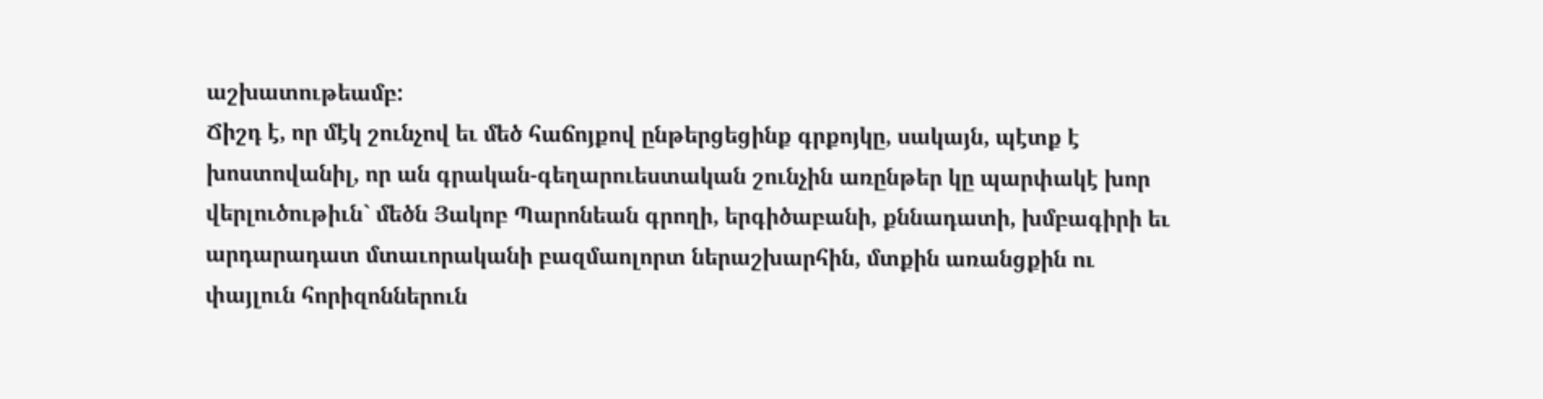աշխատութեամբ:
Ճիշդ է, որ մէկ շունչով եւ մեծ հաճոյքով ընթերցեցինք գրքոյկը, սակայն, պէտք է խոստովանիլ, որ ան գրական-գեղարուեստական շունչին առընթեր կը պարփակէ խոր վերլուծութիւն` մեծն Յակոբ Պարոնեան գրողի, երգիծաբանի, քննադատի, խմբագիրի եւ արդարադատ մտաւորականի բազմաոլորտ ներաշխարհին, մտքին առանցքին ու փայլուն հորիզոններուն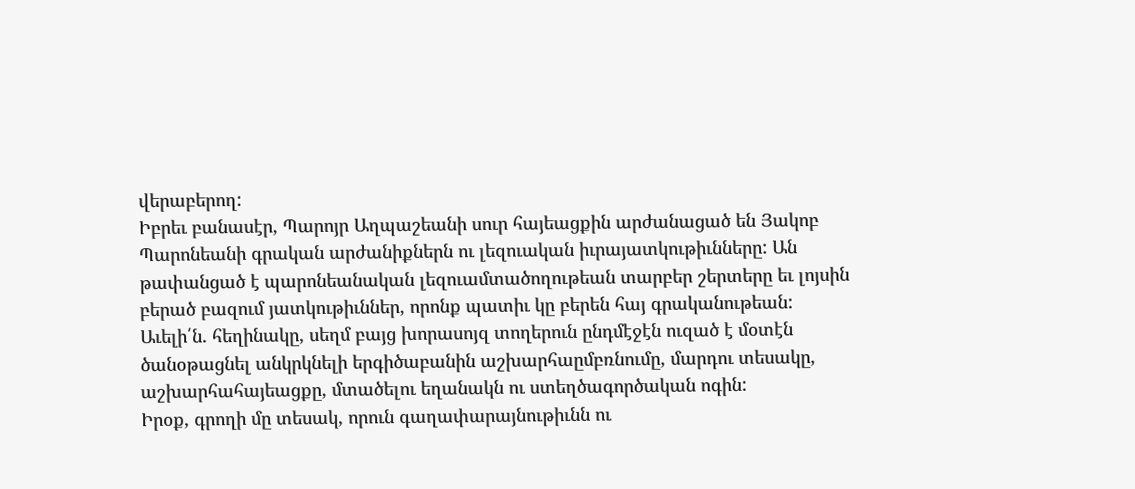վերաբերող:
Իբրեւ բանասէր, Պարոյր Աղպաշեանի սուր հայեացքին արժանացած են Յակոբ Պարոնեանի գրական արժանիքներն ու լեզուական իւրայատկութիւնները: Ան թափանցած է պարոնեանական լեզուամտածողութեան տարբեր շերտերը եւ լոյսին բերած բազում յատկութիւններ, որոնք պատիւ կը բերեն հայ գրականութեան:
Աւելի՛ն. հեղինակը, սեղմ բայց խորասոյզ տողերուն ընդմէջէն ուզած է մօտէն ծանօթացնել անկրկնելի երգիծաբանին աշխարհաըմբռնումը, մարդու տեսակը, աշխարհահայեացքը, մտածելու եղանակն ու ստեղծագործական ոգին:
Իրօք, գրողի մը տեսակ, որուն գաղափարայնութիւնն ու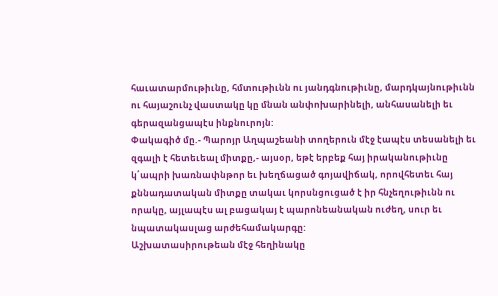հաւատարմութիւնը, հմտութիւնն ու յանդգնութիւնը, մարդկայնութիւնն ու հայաշունչ վաստակը կը մնան անփոխարինելի, անհասանելի եւ գերազանցապէս ինքնուրոյն:
Փակագիծ մը.- Պարոյր Աղպաշեանի տողերուն մէջ էապէս տեսանելի եւ զգալի է հետեւեալ միտքը,- այսօր, եթէ երբեք հայ իրականութիւնը կ՛ապրի խառնափնթոր եւ խեղճացած գոյավիճակ, որովհետեւ հայ քննադատական միտքը տակաւ կորսնցուցած է իր հնչեղութիւնն ու որակը, այլապէս ալ բացակայ է պարոնեանական ուժեղ, սուր եւ նպատակասլաց արժեհամակարգը:
Աշխատասիրութեան մէջ հեղինակը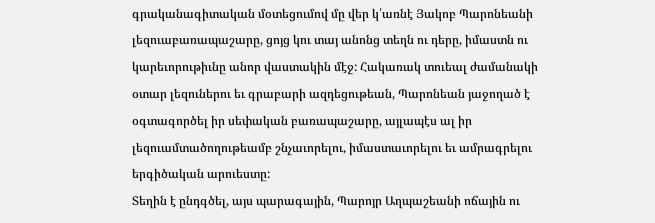գրականագիտական մօտեցումով մը վեր կ՛առնէ Յակոբ Պարոնեանի լեզուաբառապաշարը, ցոյց կու տայ անոնց տեղն ու դերը, իմաստն ու կարեւորութիւնը անոր վաստակին մէջ: Հակառակ տուեալ ժամանակի օտար լեզուներու եւ գրաբարի ազդեցութեան, Պարոնեան յաջողած է օգտագործել իր սեփական բառապաշարը, այլապէս ալ իր լեզուամտածողութեամբ շնչաւորելու, իմաստաւորելու եւ ամրագրելու երգիծական արուեստը:
Տեղին է ընդգծել, այս պարագային, Պարոյր Աղպաշեանի ոճային ու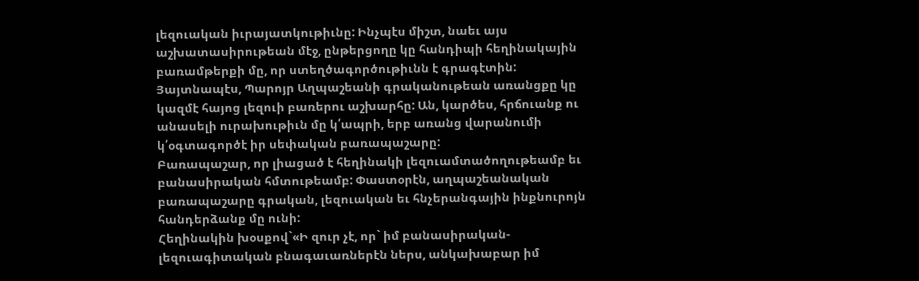լեզուական իւրայատկութիւնը: Ինչպէս միշտ, նաեւ այս աշխատասիրութեան մէջ, ընթերցողը կը հանդիպի հեղինակային բառամթերքի մը, որ ստեղծագործութիւնն է գրագէտին:
Յայտնապէս, Պարոյր Աղպաշեանի գրականութեան առանցքը կը կազմէ հայոց լեզուի բառերու աշխարհը: Ան, կարծես, հրճուանք ու անասելի ուրախութիւն մը կ՛ապրի, երբ առանց վարանումի կ՛օգտագործէ իր սեփական բառապաշարը:
Բառապաշար, որ լիացած է հեղինակի լեզուամտածողութեամբ եւ բանասիրական հմտութեամբ: Փաստօրէն, աղպաշեանական բառապաշարը գրական, լեզուական եւ հնչերանգային ինքնուրոյն հանդերձանք մը ունի:
Հեղինակին խօսքով`«Ի զուր չէ, որ` իմ բանասիրական-լեզուագիտական բնագաւառներէն ներս, անկախաբար իմ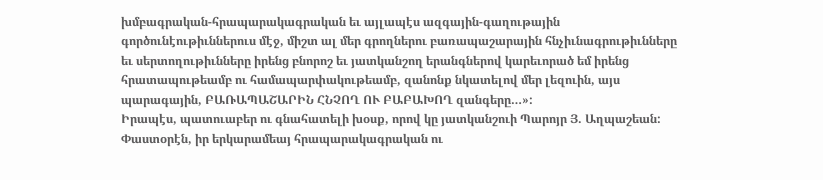խմբագրական-հրապարակագրական եւ այլապէս ազգային-գաղութային գործունէութիւններուս մէջ, միշտ ալ մեր գրողներու բառապաշարային հնչիւնագրութիւնները եւ սերտողութիւնները իրենց բնորոշ եւ յատկանշող երանգներով կարեւորած եմ իրենց հրատապութեամբ ու համապարփակութեամբ, զանոնք նկատելով մեր լեզուին, այս պարագային, ԲԱՌԱՊԱՇԱՐԻՆ ՀՆՉՈՂ ՈՒ ԲԱԲԱԽՈՂ զանգերը…»:
Իրապէս, պատուաբեր ու գնահատելի խօսք, որով կը յատկանշուի Պարոյր Յ. Աղպաշեան:
Փաստօրէն, իր երկարամեայ հրապարակագրական ու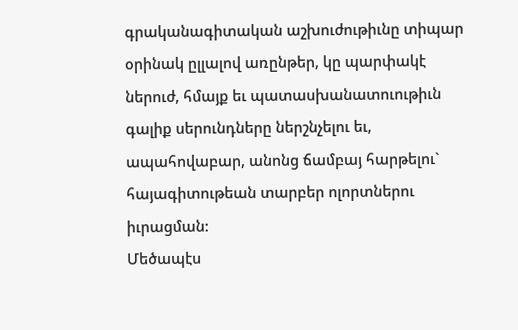գրականագիտական աշխուժութիւնը տիպար օրինակ ըլլալով առընթեր, կը պարփակէ ներուժ, հմայք եւ պատասխանատուութիւն գալիք սերունդները ներշնչելու եւ, ապահովաբար, անոնց ճամբայ հարթելու` հայագիտութեան տարբեր ոլորտներու իւրացման:
Մեծապէս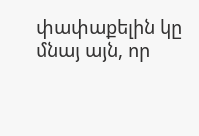փափաքելին կը մնայ այն, որ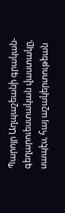Պարոյր Աղպաշեանի գրական-գեղարուեստական վաստակը, սապէս, հայ աշակերտութեան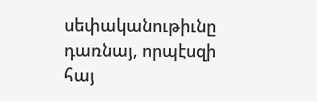սեփականութիւնը դառնայ, որպէսզի հայ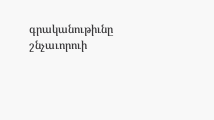գրականութիւնը շնչաւորուի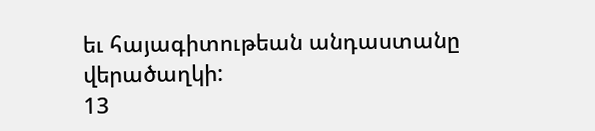եւ հայագիտութեան անդաստանը վերածաղկի:
13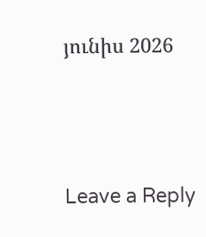յունիս 2026




Leave a Reply